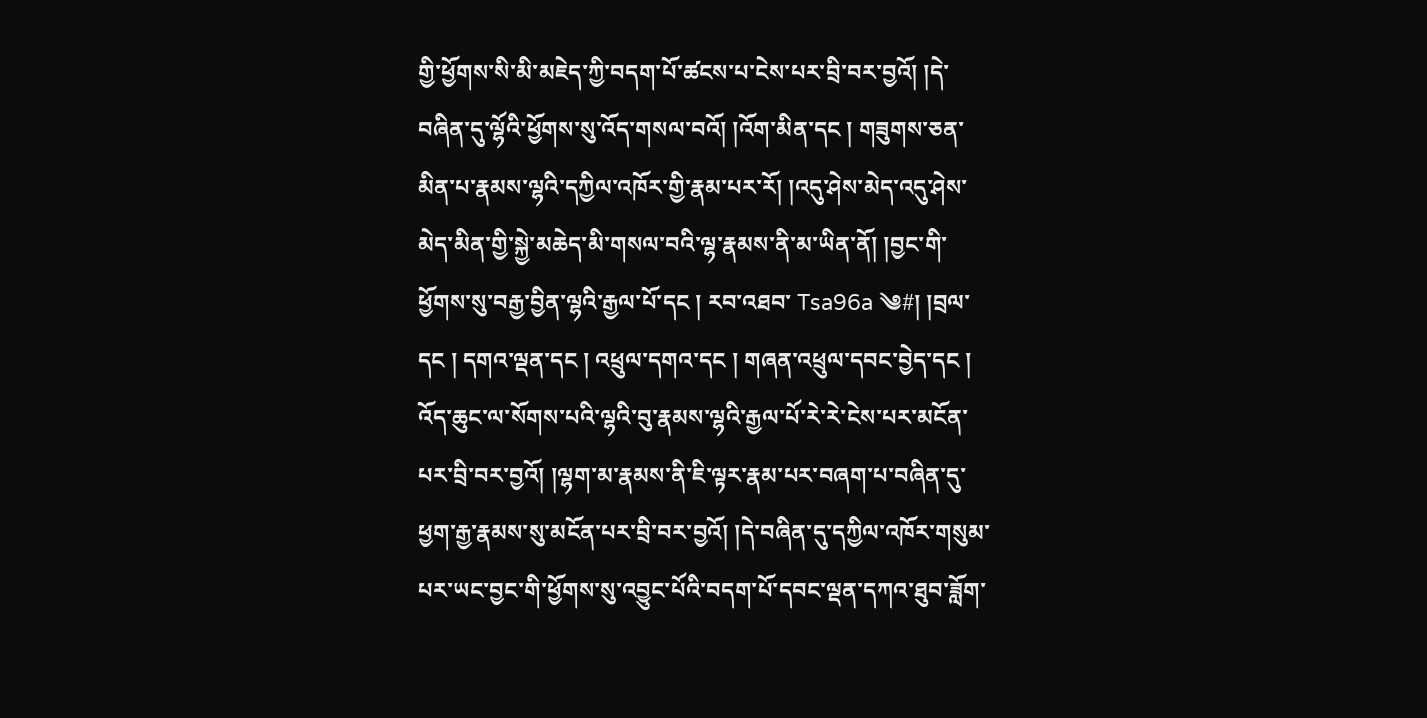གྱི་ཕྱོགས་སི་མི་མཇེད་ཀྱི་བདག་པོ་ཚངས་པ་ངེས་པར་བྲི་བར་བྱའོ། །དེ་བཞིན་དུ་ལྷོའི་ཕྱོགས་སུ་འོད་གསལ་བའོ། །འོག་མིན་དང ། གཟུགས་ཅན་མིན་པ་རྣམས་ལྷའི་དཀྱིལ་འཁོར་གྱི་རྣམ་པར་རོ། །འདུ་ཤེས་མེད་འདུ་ཤེས་མེད་མིན་གྱི་སྐྱེ་མཆེད་མི་གསལ་བའི་ལྷ་རྣམས་ནི་མ་ཡིན་ནོ། །བྱང་གི་ཕྱོགས་སུ་བརྒྱ་བྱིན་ལྷའི་རྒྱལ་པོ་དང ། རབ་འཐབ་ Tsa96a ༄#། །བྲལ་དང ། དགའ་ལྡན་དང ། འཕྲུལ་དགའ་དང ། གཞན་འཕྲུལ་དབང་བྱེད་དང ། འོད་ཆུང་ལ་སོགས་པའི་ལྷའི་བུ་རྣམས་ལྷའི་རྒྱལ་པོ་རེ་རེ་ངེས་པར་མངོན་པར་བྲི་བར་བྱའོ། །ལྷག་མ་རྣམས་ནི་ཇི་ལྟར་རྣམ་པར་བཞག་པ་བཞིན་དུ་ཕྱག་རྒྱ་རྣམས་སུ་མངོན་པར་བྲི་བར་བྱའོ། །དེ་བཞིན་དུ་དཀྱིལ་འཁོར་གསུམ་པར་ཡང་བྱང་གི་ཕྱོགས་སུ་འབྱུང་པོའི་བདག་པོ་དབང་ལྡན་དཀའ་ཐུབ་ཟློག་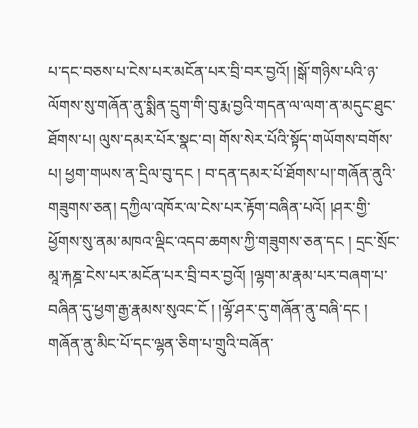པ་དང་བཅས་པ་ངེས་པར་མངོན་པར་བྲི་བར་བྱའོ། །སྒོ་གཉིས་པའི་ཉ་ལོགས་སུ་གཞོན་ནུ་སྨིན་དྲུག་གི་བུ་རྨ་བྱའི་གདན་ལ་ལག་ན་མདུང་ཐུང་ཐོགས་པ། ལུས་དམར་པོར་སྣང་བ། གོས་སེར་པོའི་སྟོད་གཡོགས་བགོས་པ། ཕྱག་གཡས་ན་དྲིལ་བུ་དང ། བ་དན་དམར་པོ་ཐོགས་པ།་གཞོན་ནུའི་གཟུགས་ཅན། དཀྱིལ་འཁོར་ལ་ངེས་པར་རྟོག་བཞིན་པའོ། །ཤར་གྱི་ཕྱོགས་སུ་ནམ་མཁའ་ལྡིང་འདབ་ཆགས་ཀྱི་གཟུགས་ཅན་དང ། དྲང་སྲོང་མཱ་རྐཎྜ་ངེས་པར་མངོན་པར་བྲི་བར་བྱའོ། །ལྷག་མ་རྣམ་པར་བཞག་པ་བཞིན་དུ་ཕྱག་རྒྱ་རྣམས་སུའང་ངོ ། །ལྷོ་ཤར་དུ་གཞོན་ནུ་བཞི་དང ། གཞོན་ནུ་མིང་པོ་དང་ལྷན་ཅིག་པ་གྲུའི་བཞོན་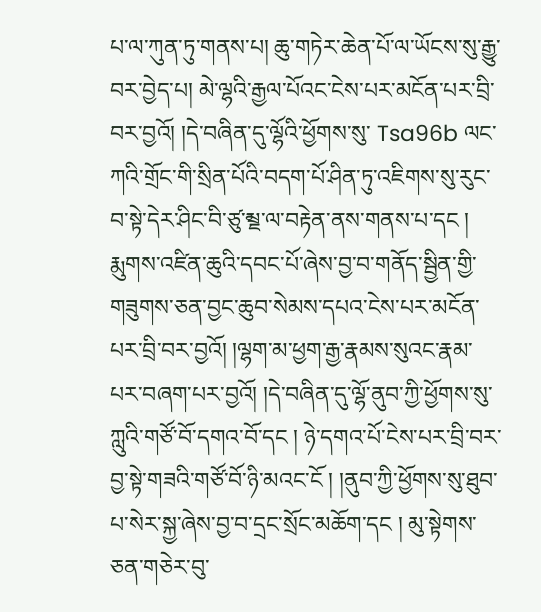པ་ལ་ཀུན་ཏུ་གནས་པ། ཆུ་གཏེར་ཆེན་པོ་ལ་ཡོངས་སུ་རྒྱུ་བར་བྱེད་པ། མེ་ལྷའི་རྒྱལ་པོའང་ངེས་པར་མངོན་པར་བྲི་བར་བྱའོ། །དེ་བཞིན་དུ་ལྷོའི་ཕྱོགས་སུ་ Tsa96b ལང་ཀའི་གྲོང་གི་སྲིན་པོའི་བདག་པོ་ཤིན་ཏུ་འཇིགས་སུ་རུང་བ་སྟེ་དེར་ཤིང་བི་ཙུ་མྲྡ་ལ་བརྟེན་ནས་གནས་པ་དང ། རྨུགས་འཛིན་ཆུའི་དབང་པོ་ཞེས་བྱ་བ་གནོད་སྦྱིན་གྱི་གཟུགས་ཅན་བྱང་ཆུབ་སེམས་དཔའ་ངེས་པར་མངོན་པར་བྲི་བར་བྱའོ། །ལྷག་མ་ཕྱག་རྒྱ་རྣམས་སུའང་རྣམ་པར་བཞག་པར་བྱའོ། །དེ་བཞིན་དུ་ལྷོ་ནུབ་ཀྱི་ཕྱོགས་སུ་ཀླུའི་གཙོ་བོ་དགའ་བོ་དང ། ཉེ་དགའ་པོ་ངེས་པར་བྲི་བར་བྱ་སྟེ་གཟའི་གཙོ་བོ་ཉི་མའང་ངོ ། །ནུབ་ཀྱི་ཕྱོགས་སུ་ཐུབ་པ་སེར་སྐྱ་ཞེས་བྱ་བ་དྲང་སྲོང་མཆོག་དང ། མུ་སྟེགས་ཅན་གཅེར་བུ་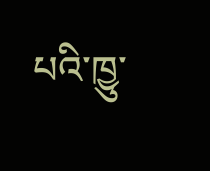པའི་ཁྱུ་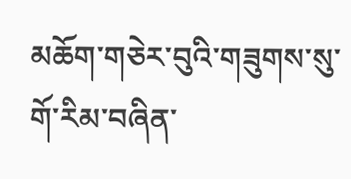མཆོག་གཅེར་བུའི་གཟུགས་སུ་གོ་རིམ་བཞིན་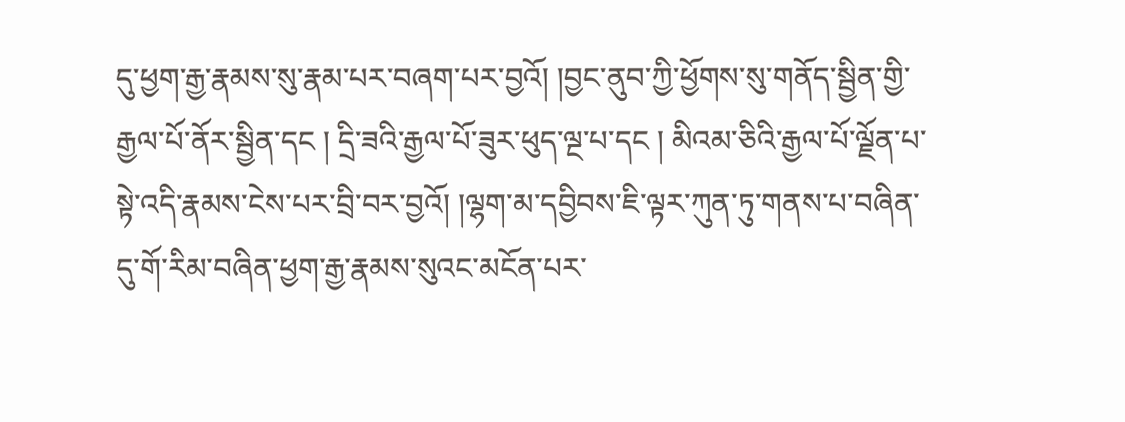དུ་ཕྱག་རྒྱ་རྣམས་སུ་རྣམ་པར་བཞག་པར་བྱའོ། །བྱང་ནུབ་ཀྱི་ཕྱོགས་སུ་གནོད་སྦྱིན་གྱི་རྒྱལ་པོ་ནོར་སྦྱིན་དང ། དྲི་ཟའི་རྒྱལ་པོ་ཟུར་ཕུད་ལྔ་པ་དང ། མིའམ་ཅིའི་རྒྱལ་པོ་ལྗོན་པ་སྟེ་འདི་རྣམས་ངེས་པར་བྲི་བར་བྱའོ། །ལྷག་མ་དབྱིབས་ཇི་ལྟར་ཀུན་ཏུ་གནས་པ་བཞིན་དུ་གོ་རིམ་བཞིན་ཕྱག་རྒྱ་རྣམས་སུའང་མངོན་པར་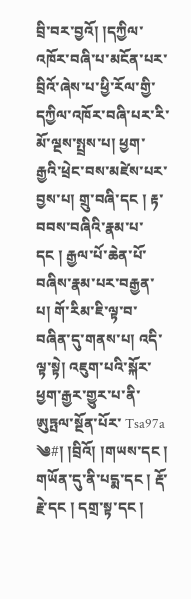བྲི་བར་བྱའོ། །དཀྱིལ་འཁོར་བཞི་པ་མངོན་པར་བྲིའོ་ཞེས་པ་ཕྱི་རོལ་གྱི་དཀྱིལ་འཁོར་བཞི་པར་རི་མོ་ལྔས་སྤྲས་པ། ཕྱག་རྒྱའི་ཕྲེང་བས་མཛེས་པར་བྱས་པ། གྲུ་བཞི་དང ། རྟ་བབས་བཞིའི་རྣམ་པ་དང ། རྒྱལ་པོ་ཆེན་པོ་བཞིས་རྣམ་པར་བརྒྱན་པ། གོ་རིམ་ཇི་ལྟ་བ་བཞིན་དུ་གནས་པ། འདི་ལྟ་སྟེ། འཇུག་པའི་སྐོར་ཕྱག་རྒྱར་གྱུར་པ་ནི་ཨུཏྤལ་སྔོན་པོར་ Tsa97a ༄#། །བྲིའོ། །གཡས་དང ། གཡོན་དུ་ནི་པདྨ་དང ། རྡོ་རྗེ་དང ། དགྲ་སྟ་དང །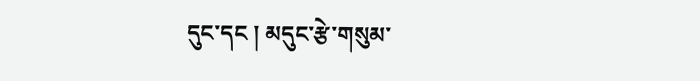དུང་དང ། མདུང་རྩེ་གསུམ་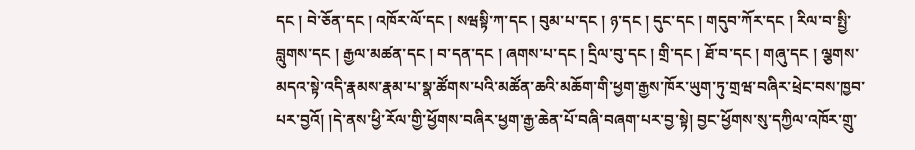དང ། བེ་ཅོན་དང ། འཁོར་ལོ་དང ། སཝསྟི་ཀ་དང ། བུམ་པ་དང ། ཉ་དང ། དུང་དང ། གདུབ་ཀོར་དང ། རིལ་བ་སྤྱི་བླུགས་དང ། རྒྱལ་མཚན་དང ། བ་དན་དང ། ཞགས་པ་དང ། དྲིལ་བུ་དང ། གྲི་དང ། ཐོ་བ་དང ། གཞུ་དང ། ལྕགས་མདའ་སྟེ་འདི་རྣམས་རྣམ་པ་སྣ་ཚོགས་པའི་མཚོན་ཆའི་མཆོག་གི་ཕྱག་རྒྱས་ཁོར་ཡུག་ཏུ་གྲཝ་བཞིར་ཕྲེང་བས་ཁྱབ་པར་བྱའོ། །དེ་ནས་ཕྱི་རོལ་གྱི་ཕྱོགས་བཞིར་ཕྱག་རྒྱ་ཆེན་པོ་བཞི་བཞག་པར་བྱ་སྟེ། བྱང་ཕྱོགས་སུ་དཀྱིལ་འཁོར་གྲུ་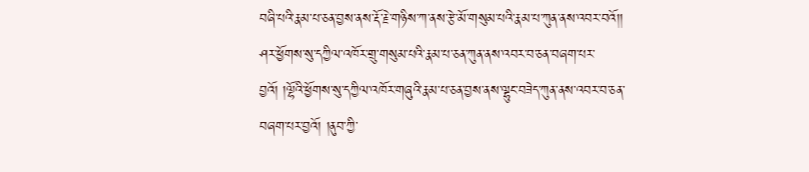བཞི་པའི་རྣམ་པ་ཅན་བྱས་ནས་རྡོ་རྗེ་གཉིས་ཀ་ནས་རྩེ་མོ་གསུམ་པའི་རྣམ་པ་ཀུན་ནས་འབར་བའོ།། ཤར་ཕྱོགས་སུ་དཀྱིལ་འཁོར་གྲུ་གསུམ་པའི་རྣམ་པ་ཅན་ཀུན་ནས་འབར་བ་ཅན་བཞག་པར་བྱའོ། །ལྷོའི་ཕྱོགས་སུ་དཀྱིལ་འཁོར་གཞུའི་རྣམ་པ་ཅན་བྱས་ནས་ལྷུང་བཟེད་ཀུན་ནས་འབར་བ་ཅན་བཞག་པར་བྱའོ། །ནུབ་ཀྱི་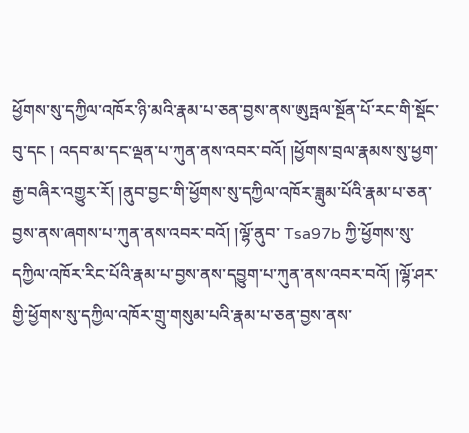ཕྱོགས་སུ་དཀྱིལ་འཁོར་ཉི་མའི་རྣམ་པ་ཅན་བྱས་ནས་ཨུཏྤལ་སྔོན་པོ་རང་གི་སྡོང་བུ་དང ། འདབ་མ་དང་ལྡན་པ་ཀུན་ནས་འབར་བའོ། །ཕྱོགས་བྲལ་རྣམས་སུ་ཕྱག་རྒྱ་བཞིར་འགྱུར་རོ། །ནུབ་བྱང་གི་ཕྱོགས་སུ་དཀྱིལ་འཁོར་ཟླུམ་པོའི་རྣམ་པ་ཅན་བྱས་ནས་ཞགས་པ་ཀུན་ནས་འབར་བའོ། །ལྷོ་ནུབ་ Tsa97b ཀྱི་ཕྱོགས་སུ་དཀྱིལ་འཁོར་རིང་པོའི་རྣམ་པ་བྱས་ནས་དབྱུག་པ་ཀུན་ནས་འབར་བའོ། །ལྷོ་ཤར་གྱི་ཕྱོགས་སུ་དཀྱིལ་འཁོར་གྲུ་གསུམ་པའི་རྣམ་པ་ཅན་བྱས་ནས་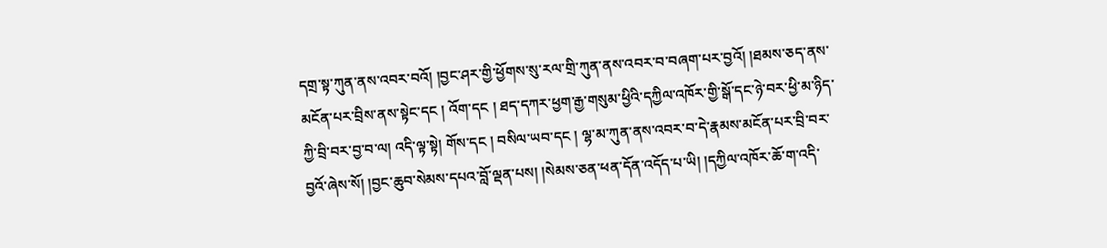དགྲ་སྟ་ཀུན་ནས་འབར་བའོ། །བྱང་ཤར་གྱི་ཕྱོགས་སུ་རལ་གྲི་ཀུན་ནས་འབར་བ་བཞག་པར་བྱའོ། །ཐམས་ཅད་ནས་མངོན་པར་བྲིས་ནས་སྟེང་དང ། འོག་དང ། ཐད་དཀར་ཕྱག་རྒྱ་གསུམ་ཕྱིའི་དཀྱིལ་འཁོར་གྱི་སྒོ་དང་ཉེ་བར་ཕྱི་མ་ཉིད་ཀྱི་བྲི་བར་བྱ་བ་ལ། འདི་ལྟ་སྟེ། གོས་དང ། བསིལ་ཡབ་དང ། ལྷ་མ་ཀུན་ནས་འབར་བ་དེ་རྣམས་མངོན་པར་བྲི་བར་བྱའོ་ཞེས་སོ། །བྱང་ཆུབ་སེམས་དཔའ་བློ་ལྡན་པས། །སེམས་ཅན་ཕན་དོན་འདོད་པ་ཡི། །དཀྱིལ་འཁོར་ཆོ་ག་འདི་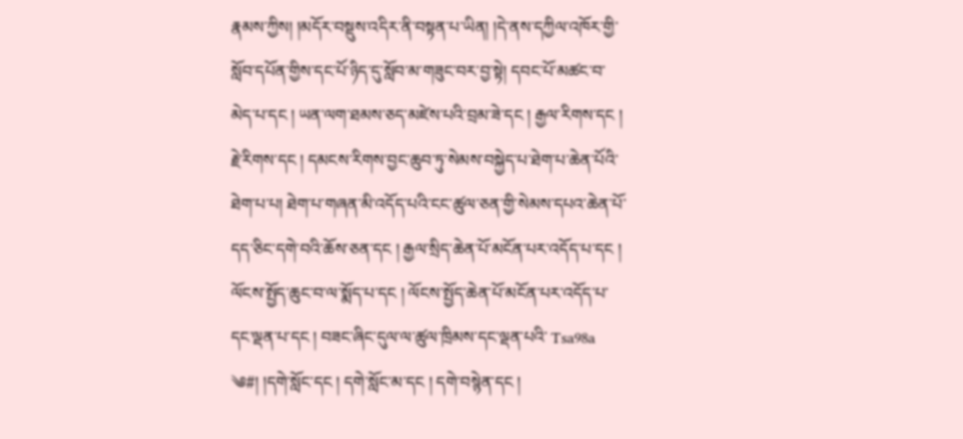རྣམས་ཀྱིས། །མདོར་བསྡུས་འདིར་ནི་བསྟན་པ་ཡིན། །དེ་ནས་དཀྱིལ་འཁོར་གྱི་སློབ་དཔོན་གྱིས་དང་པོ་ཉིད་དུ་སློབ་མ་གཟུང་བར་བྱ་སྟེ། དབང་པོ་མཚང་བ་མེད་པ་དང ། ཡན་ལག་ཐམས་ཅད་མཛེས་པའི་བྲམ་ཟེ་དང ། རྒྱལ་རིགས་དང ། རྗེ་རིགས་དང ། དམངས་རིགས་བྱང་ཆུབ་ཏུ་སེམས་བསྐྱེད་པ་ཐེག་པ་ཆེན་པོའི་ཐེག་པ་པ། ཐེག་པ་གཞན་མི་འདོད་པའི་ངང་ཚུལ་ཅན་གྱི་སེམས་དཔའ་ཆེན་པོ་དད་ཅིང་དགེ་བའི་ཆོས་ཅན་དང ། རྒྱལ་སྲིད་ཆེན་པོ་མངོན་པར་འདོད་པ་དང ། ལོངས་སྤྱོད་ཆུང་བ་ལ་སྨོད་པ་དང ། ལོངས་སྤྱོད་ཆེན་པོ་མངོན་པར་འདོད་པ་དང་ལྡན་པ་དང ། བཟང་ཞིང་དུལ་ལ་ཚུལ་ཁྲིམས་དང་ལྡན་པའི་ Tsa98a ༄#། །དགེ་སློང་དང ། དགེ་སློང་མ་དང ། དགེ་བསྙེན་དང །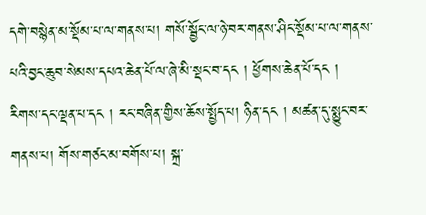དགེ་བསྙེན་མ་སྡོམ་པ་ལ་གནས་པ། གསོ་སྦྱོང་ལ་ཉེ་བར་གནས་ཤིང་སྡོམ་པ་ལ་གནས་པའི་བྱང་ཆུབ་སེམས་དཔའ་ཆེན་པོ་ལ་ཞེ་མི་སྡང་བ་དང ། ཕྱོགས་ཆེན་པོ་དང ། རིགས་དང་ལྡན་པ་དང ། རང་བཞིན་གྱིས་ཆོས་སྤྱོད་པ། ཉིན་དང ། མཚན་དུ་སྨྱུང་བར་གནས་པ། གོས་གཙང་མ་བགོས་པ། སྐྲ་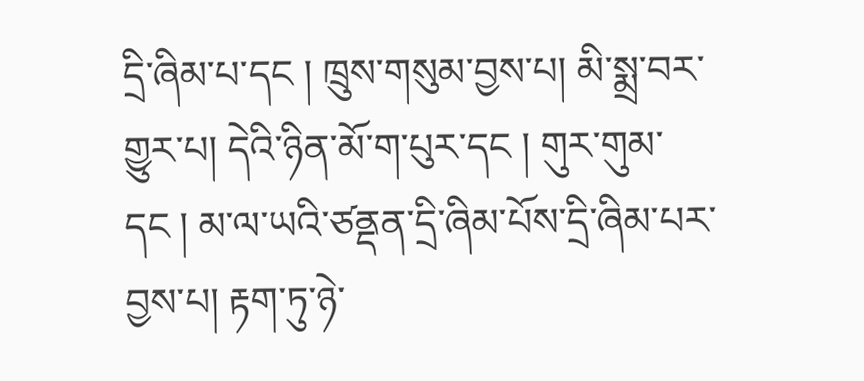དྲི་ཞིམ་པ་དང ། ཁྲུས་གསུམ་བྱས་པ། མི་སྨྲ་བར་གྱུར་པ། དེའི་ཉིན་མོ་ག་པུར་དང ། གུར་གུམ་དང ། མ་ལ་ཡའི་ཙནྡན་དྲི་ཞིམ་པོས་དྲི་ཞིམ་པར་བྱས་པ། རྟག་ཏུ་ཉེ་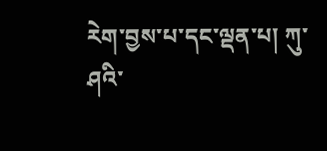རེག་བྱས་པ་དང་ལྡན་པ། ཀུ་ཤའི་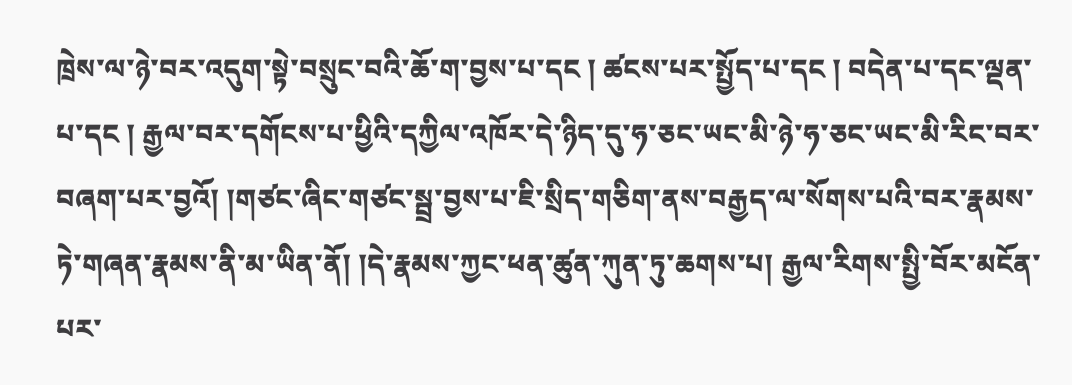ཁྲེས་ལ་ཉེ་བར་འདུག་སྟེ་བསྲུང་བའི་ཆོ་ག་བྱས་པ་དང ། ཚངས་པར་སྤྱོད་པ་དང ། བདེན་པ་དང་ལྡན་པ་དང ། རྒྱལ་བར་དགོངས་པ་ཕྱིའི་དཀྱིལ་འཁོར་དེ་ཉིད་དུ་ཧ་ཅང་ཡང་མི་ཉེ་ཧ་ཅང་ཡང་མི་རིང་བར་བཞག་པར་བྱའོ། །གཙང་ཞིང་གཙང་སྦྲ་བྱས་པ་ཇི་སྲིད་གཅིག་ནས་བརྒྱད་ལ་སོགས་པའི་བར་རྣམས་ཏེ་གཞན་རྣམས་ནི་མ་ཡིན་ནོ། །དེ་རྣམས་ཀྱང་ཕན་ཚུན་ཀུན་ཏུ་ཆགས་པ། རྒྱལ་རིགས་སྤྱི་བོར་མངོན་པར་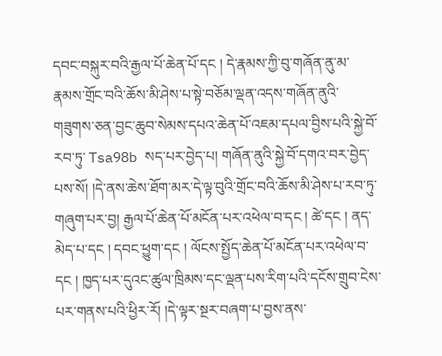དབང་བསྐུར་བའི་རྒྱལ་པོ་ཆེན་པོ་དང ། དེ་རྣམས་ཀྱི་བུ་གཞོན་ནུ་མ་རྣམས་གྲོང་བའི་ཆོས་མི་ཤེས་པ་སྟེ་བཅོམ་ལྡན་འདས་གཞོན་ནུའི་གཟུགས་ཅན་བྱང་ཆུབ་སེམས་དཔའ་ཆེན་པོ་འཇམ་དཔལ་བྱིས་པའི་སྐྱེ་བོ་རབ་ཏུ་ Tsa98b སད་པར་བྱེད་པ། གཞོན་ནུའི་སྐྱེ་བོ་དགའ་བར་བྱེད་པས་སོ། །དེ་ནས་ཆེས་ཐོག་མར་དེ་ལྟ་བུའི་གྲོང་བའི་ཆོས་མི་ཤེས་པ་རབ་ཏུ་གཞུག་པར་བྱ། རྒྱལ་པོ་ཆེན་པོ་མངོན་པར་འཕེལ་བ་དང ། ཚེ་དང ། ནད་མེད་པ་དང ། དབང་ཕྱུག་དང ། ལོངས་སྤྱོད་ཆེན་པོ་མངོན་པར་འཕེལ་བ་དང ། ཁྱད་པར་དུའང་ཚུལ་ཁྲིམས་དང་ལྡན་པས་རིག་པའི་དངོས་གྲུབ་ངེས་པར་གནས་པའི་ཕྱིར་རོ། །དེ་ལྟར་སྔར་བཞག་པ་བྱས་ནས་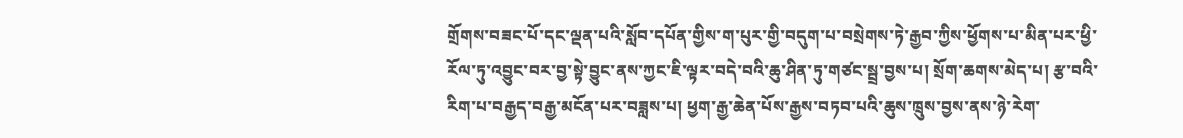གྲོགས་བཟང་པོ་དང་ལྡན་པའི་སློབ་དཔོན་གྱིས་ག་པུར་གྱི་བདུག་པ་བསྲེགས་ཏེ་རྒྱབ་ཀྱིས་ཕྱོགས་པ་མིན་པར་ཕྱི་རོལ་ཏུ་འབྱུང་བར་བྱ་སྟེ་བྱུང་ནས་ཀྱང་ཇི་ལྟར་བདེ་བའི་ཆུ་ཤིན་ཏུ་གཙང་སྦྲ་བྱས་པ། སྲོག་ཆགས་མེད་པ། རྩ་བའི་རིག་པ་བརྒྱད་བརྒྱ་མངོན་པར་བཟླས་པ། ཕྱག་རྒྱ་ཆེན་པོས་རྒྱས་བཏབ་པའི་ཆུས་ཁྲུས་བྱས་ནས་ཉེ་རེག་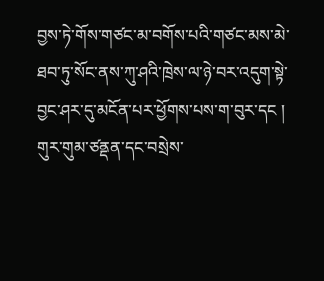བྱས་ཏེ་གོས་གཙང་མ་བགོས་པའི་གཙང་མས་མེ་ཐབ་ཏུ་སོང་ནས་ཀུ་ཤའི་ཁྲེས་ལ་ཉེ་བར་འདུག་སྟེ་བྱང་ཤར་དུ་མངོན་པར་ཕྱོགས་པས་ག་བུར་དང ། གུར་གུམ་ཙནྡན་དང་བསྲེས་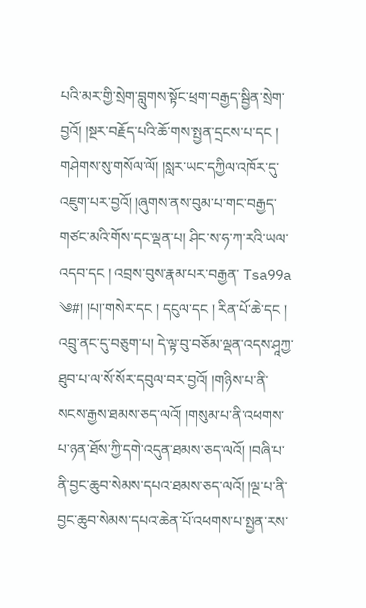པའི་མར་གྱི་སྲེག་བླུགས་སྟོང་ཕྲག་བརྒྱད་སྦྱིན་སྲེག་བྱའོ། །སྔར་བརྗོད་པའི་ཆོ་གས་སྤྱན་དྲངས་པ་དང ། གཤེགས་སུ་གསོལ་ལོ། །སླར་ཡང་དཀྱིལ་འཁོར་དུ་འཇུག་པར་བྱའོ། །ཞུགས་ནས་བུམ་པ་གང་བརྒྱད་གཙང་མའི་གོས་དང་ལྡན་པ། ཤིང་ས་ཧ་ཀ་རའི་ཡལ་འདབ་དང ། འབྲས་བུས་རྣམ་པར་བརྒྱན་ Tsa99a ༄#། །པ།་གསེར་དང ། དངུལ་དང ། རིན་པོ་ཆེ་དང ། འབྲུ་ནང་དུ་བཅུག་པ། དེ་ལྟ་བུ་བཅོམ་ལྡན་འདས་ཤཱཀྱ་ཐུབ་པ་ལ་སོ་སོར་དབུལ་བར་བྱའོ། །གཉིས་པ་ནི་སངས་རྒྱས་ཐམས་ཅད་ལའོ། །གསུམ་པ་ནི་འཕགས་པ་ཉན་ཐོས་ཀྱི་དགེ་འདུན་ཐམས་ཅད་ལའོ། །བཞི་པ་ནི་བྱང་ཆུབ་སེམས་དཔའ་ཐམས་ཅད་ལའོ། །ལྔ་པ་ནི་བྱང་ཆུབ་སེམས་དཔའ་ཆེན་པོ་འཕགས་པ་སྤྱན་རས་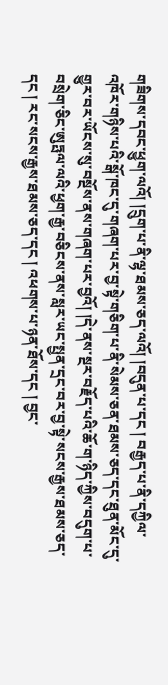གཟིགས་དབང་ཕྱུག་ལའོ། །དྲུག་པ་ནི་ལྷ་ཐམས་ཅད་ལའོ། །བདུན་པ་དང ། བརྒྱད་པ་ནི་དཀྱིལ་འཁོར་གཉིས་པའི་སྒོ་ཁང་དུ་གཞག་པར་བྱ་སྟེ་གཅིག་པ་ནི་སེམས་ཅན་ཐམས་ཅད་དང་ཐུན་མོང་དུ་གྱུར་བར་ཡོངས་སུ་བསྔོས་ནས་གཞག་པར་བྱའོ། །དེ་ནས་སྔར་བརྗོད་པའི་ཆོ་ག་ཉིད་ཀྱིས་བདུག་པ་བསྲེག་ཅིང་ཨུཏྤལ་ལའི་ཕྱག་རྒྱ་བཅིངས་ནས་སླར་ཡང་སྤྱན་དྲང་བར་བྱ་སྟེ་སངས་རྒྱས་ཐམས་ཅད་དང ། རང་སངས་རྒྱས་ཐམས་ཅད་དང ། འཕགས་པ་ཉན་ཐོས་དང ། བྱང་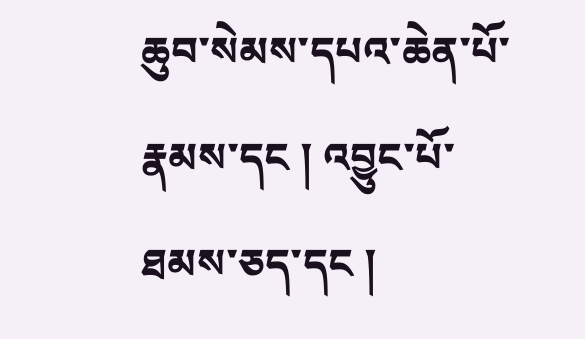ཆུབ་སེམས་དཔའ་ཆེན་པོ་རྣམས་དང ། འབྱུང་པོ་ཐམས་ཅད་དང །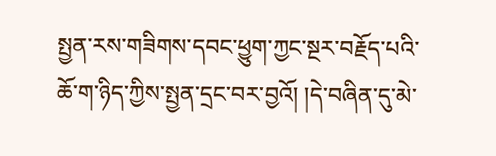སྤྱན་རས་གཟིགས་དབང་ཕྱུག་ཀྱང་སྔར་བརྗོད་པའི་ཆོ་ག་ཉིད་ཀྱིས་སྤྱན་དྲང་བར་བྱའོ། །དེ་བཞིན་དུ་མེ་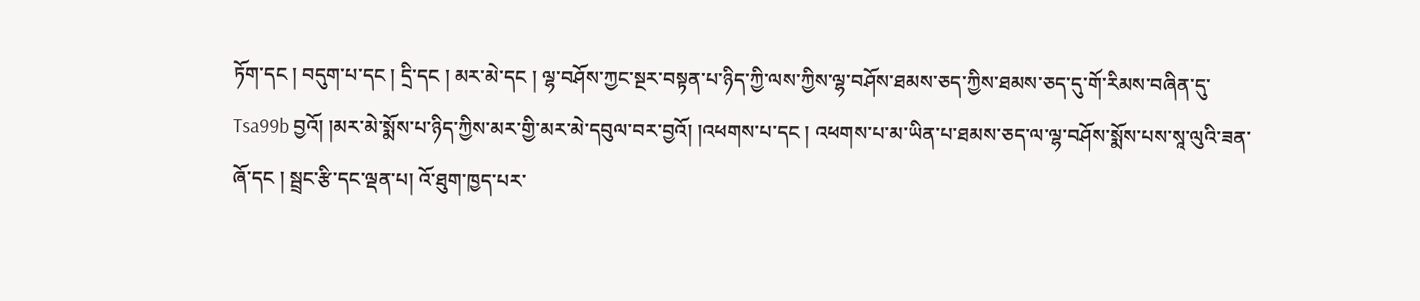ཏོག་དང ། བདུག་པ་དང ། དྲི་དང ། མར་མེ་དང ། ལྷ་བཤོས་ཀྱང་སྔར་བསྟན་པ་ཉིད་ཀྱི་ལས་ཀྱིས་ལྷ་བཤོས་ཐམས་ཅད་ཀྱིས་ཐམས་ཅད་དུ་གོ་རིམས་བཞིན་དུ་ Tsa99b བྱའོ། །མར་མེ་སྨོས་པ་ཉིད་ཀྱིས་མར་གྱི་མར་མེ་དབུལ་བར་བྱའོ། །འཕགས་པ་དང ། འཕགས་པ་མ་ཡིན་པ་ཐམས་ཅད་ལ་ལྷ་བཤོས་སྨོས་པས་སཱ་ལུའི་ཟན་ཞོ་དང ། སྦྲང་རྩི་དང་ལྡན་པ། འོ་ཐུག་ཁྱད་པར་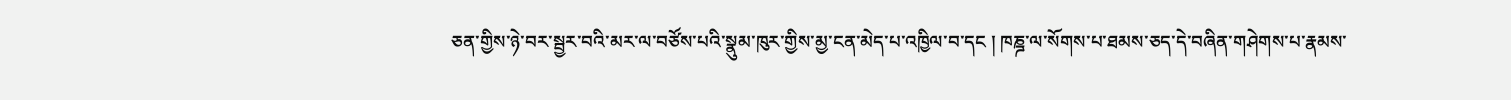ཅན་གྱིས་ཉེ་བར་སྦྱར་བའི་མར་ལ་བཙོས་པའི་སྣུམ་ཁུར་གྱིས་མྱ་ངན་མེད་པ་འཁྱིལ་བ་དང ། ཁཎྜ་ལ་སོགས་པ་ཐམས་ཅད་དེ་བཞིན་གཤེགས་པ་རྣམས་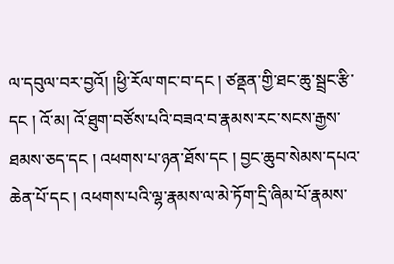ལ་དབུལ་བར་བྱའོ། །ཕྱི་རོལ་གང་བ་དང ། ཙནྡན་གྱི་ཐང་ཆུ་སྦྲང་རྩི་དང ། འོ་མ། འོ་ཐུག་བཙོས་པའི་བཟའ་བ་རྣམས་རང་སངས་རྒྱས་ཐམས་ཅད་དང ། འཕགས་པ་ཉན་ཐོས་དང ། བྱང་ཆུབ་སེམས་དཔའ་ཆེན་པོ་དང ། འཕགས་པའི་ལྷ་རྣམས་ལ་མེ་ཏོག་དྲི་ཞིམ་པོ་རྣམས་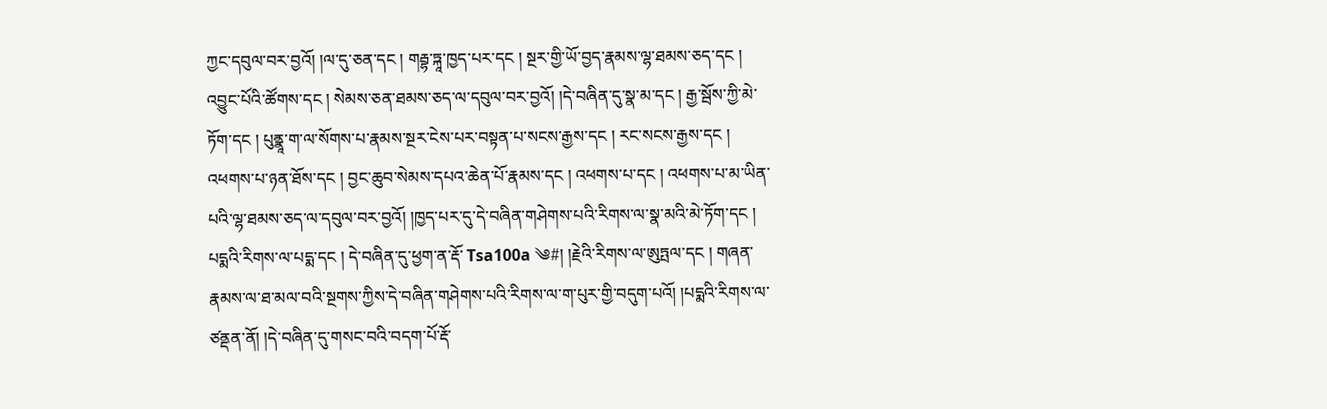ཀྱང་དབུལ་བར་བྱའོ། །ལ་དུ་ཅན་དང ། གརྦྷ་ཏྐཱ་ཁྱད་པར་དང ། སྔར་གྱི་ཡོ་བྱད་རྣམས་ལྷ་ཐམས་ཅད་དང ། འབྱུང་པོའི་ཚོགས་དང ། སེམས་ཅན་ཐམས་ཅད་ལ་དབུལ་བར་བྱའོ། །དེ་བཞིན་དུ་སྣ་མ་དང ། རྒྱ་སྦོས་ཀྱི་མེ་ཏོག་དང ། པུནྣཱ་ག་ལ་སོགས་པ་རྣམས་སྔར་ངེས་པར་བསྟན་པ་སངས་རྒྱས་དང ། རང་སངས་རྒྱས་དང ། འཕགས་པ་ཉན་ཐོས་དང ། བྱང་ཆུབ་སེམས་དཔའ་ཆེན་པོ་རྣམས་དང ། འཕགས་པ་དང ། འཕགས་པ་མ་ཡིན་པའི་ལྷ་ཐམས་ཅད་ལ་དབུལ་བར་བྱའོ། །ཁྱད་པར་དུ་དེ་བཞིན་གཤེགས་པའི་རིགས་ལ་སྣ་མའི་མེ་ཏོག་དང ། པདྨའི་རིགས་ལ་པདྨ་དང ། དེ་བཞིན་དུ་ཕྱག་ན་རྡོ་ Tsa100a ༄#། །རྗེའི་རིགས་ལ་ཨུཏྤལ་དང ། གཞན་རྣམས་ལ་ཐ་མལ་བའི་སྔགས་ཀྱིས་དེ་བཞིན་གཤེགས་པའི་རིགས་ལ་ག་པུར་གྱི་བདུག་པའོ། །པདྨའི་རིགས་ལ་ཙནྡན་ནོ། །དེ་བཞིན་དུ་གསང་བའི་བདག་པོ་རྡོ་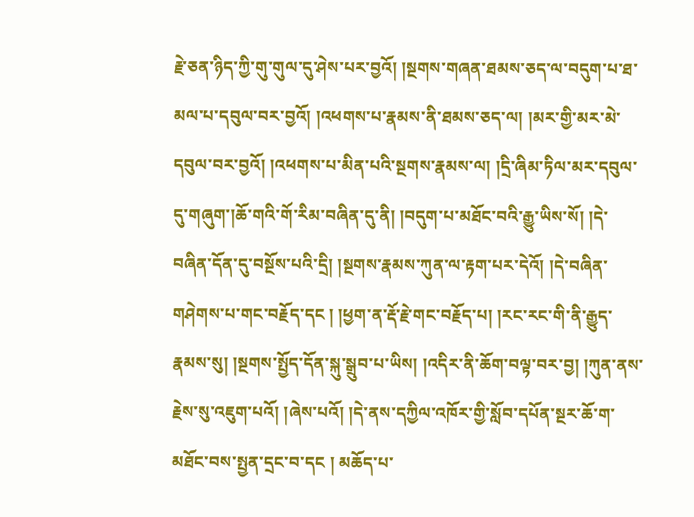རྗེ་ཅན་ཉིད་ཀྱི་གུ་གུལ་དུ་ཤེས་པར་བྱའོ། །སྔགས་གཞན་ཐམས་ཅད་ལ་བདུག་པ་ཐ་མལ་པ་དབུལ་བར་བྱའོ། །འཕགས་པ་རྣམས་ནི་ཐམས་ཅད་ལ། །མར་གྱི་མར་མེ་དབུལ་བར་བྱའོ། །འཕགས་པ་མིན་པའི་སྔགས་རྣམས་ལ། །དྲི་ཞིམ་ཏིལ་མར་དབུལ་དུ་གཞུག་།ཆོ་གའི་གོ་རིམ་བཞིན་དུ་ནི། །བདུག་པ་མཐོང་བའི་རྒྱུ་ཡིས་སོ། །དེ་བཞིན་དོན་དུ་བསྔོས་པའི་དྲི། །སྔགས་རྣམས་ཀུན་ལ་རྟག་པར་དེའོ། །དེ་བཞིན་གཤེགས་པ་གང་བརྗོད་དང ། །ཕྱག་ན་རྡོ་རྗེ་གང་བརྗོད་པ། །རང་རང་གི་ནི་རྒྱུད་རྣམས་སུ། །སྔགས་སྤྱོད་དོན་སྐུ་སྒྲུབ་པ་ཡིས། །འདིར་ནི་ཆོག་བལྟ་བར་བྱ། །ཀུན་ནས་རྗེས་སུ་འཇུག་པའོ། །ཞེས་པའོ། །དེ་ནས་དཀྱིལ་འཁོར་གྱི་སློབ་དཔོན་སྔར་ཆོ་ག་མཐོང་བས་སྤྱན་དྲང་བ་དང ། མཆོད་པ་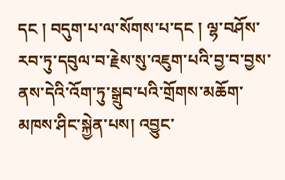དང ། བདུག་པ་ལ་སོགས་པ་དང ། ལྷ་བཤོས་རབ་ཏུ་དབུལ་བ་རྗེས་སུ་འཇུག་པའི་བྱ་བ་བྱས་ནས་དེའི་འོག་ཏུ་སྒྲུབ་པའི་གྲོགས་མཆོག་མཁས་ཤིང་སྐྱེན་པས། འབྱུང་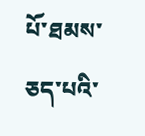པོ་ཐམས་ཅད་པའི་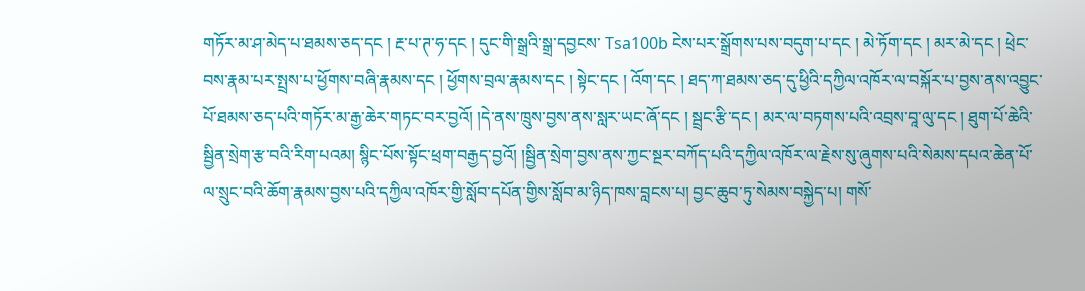གཏོར་མ་ཤ་མེད་པ་ཐམས་ཅད་དང ། རྔ་པ་ཊ་ཧ་དང ། དུང་གི་སྒྲའི་སྒྲ་དབྱངས་ Tsa100b ངེས་པར་སྒྲོགས་པས་བདུག་པ་དང ། མེ་ཏོག་དང ། མར་མེ་དང ། ཕྲེང་བས་རྣམ་པར་སྤྲས་པ་ཕྱོགས་བཞི་རྣམས་དང ། ཕྱོགས་བྲལ་རྣམས་དང ། སྟེང་དང ། འོག་དང ། ཐད་ཀ་ཐམས་ཅད་དུ་ཕྱིའི་དཀྱིལ་འཁོར་ལ་བསྐོར་པ་བྱས་ནས་འབྱུང་པོ་ཐམས་ཅད་པའི་གཏོར་མ་རྒྱ་ཆེར་གཏང་བར་བྱའོ། །དེ་ནས་ཁྲུས་བྱས་ནས་སླར་ཡང་ཞོ་དང ། སྦྲང་རྩི་དང ། མར་ལ་བཏགས་པའི་འབྲས་བཱ་ལུ་དང ། ཐུག་པོ་ཆེའི་སྦྱིན་སྲེག་རྩ་བའི་རིག་པའམ། སྙིང་པོས་སྟོང་ཕྲག་བརྒྱད་བྱའོ། །སྦྱིན་སྲེག་བྱས་ནས་ཀྱང་སྔར་བཀོད་པའི་དཀྱིལ་འཁོར་ལ་རྗེས་སུ་ཞུགས་པའི་སེམས་དཔའ་ཆེན་པོ་ལ་སྲུང་བའི་ཆོག་རྣམས་བྱས་པའི་དཀྱིལ་འཁོར་གྱི་སློབ་དཔོན་གྱིས་སློབ་མ་ཉིད་ཁས་བླངས་པ། བྱང་ཆུབ་ཏུ་སེམས་བསྐྱེད་པ། གསོ་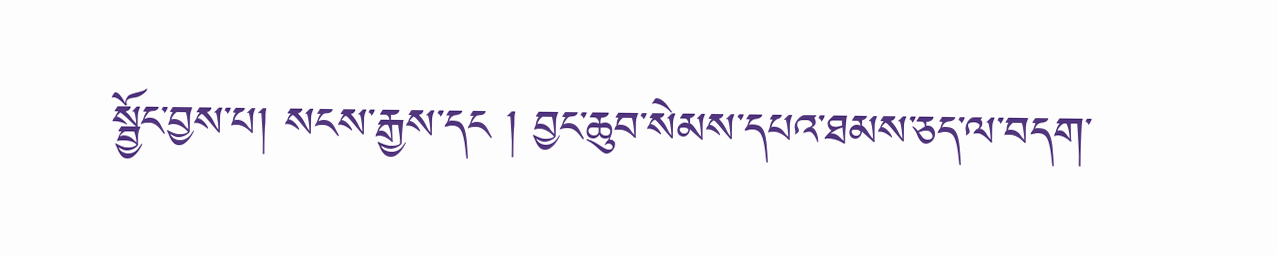སྦྱོང་བྱས་པ། སངས་རྒྱས་དང ། བྱང་ཆུབ་སེམས་དཔའ་ཐམས་ཅད་ལ་བདག་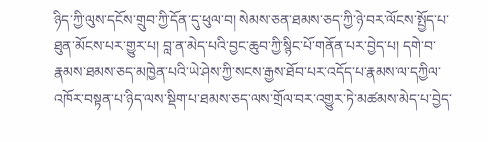ཉིད་ཀྱི་ལུས་དངོས་གྲུབ་ཀྱི་དོན་དུ་ཕུལ་བ། སེམས་ཅན་ཐམས་ཅད་ཀྱི་ཉེ་བར་ལོངས་སྤྱོད་པ་ཐུན་མོངས་པར་གྱུར་པ། བླ་ན་མེད་པའི་བྱང་ཆུབ་ཀྱི་སྙིང་པོ་གནོན་པར་བྱེད་པ། དགེ་བ་རྣམས་ཐམས་ཅད་མཁྱེན་པའི་ཡེ་ཤེས་ཀྱི་སངས་རྒྱས་ཐོབ་པར་འདོད་པ་རྣམས་ལ་དཀྱིལ་འཁོར་བསྟན་པ་ཉིད་ལས་སྡིག་པ་ཐམས་ཅད་ལས་གྲོལ་བར་འགྱུར་ཏེ་མཚམས་མེད་པ་བྱེད་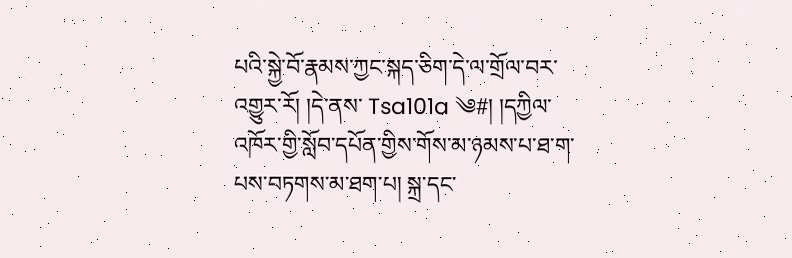པའི་སྐྱེ་བོ་རྣམས་ཀྱང་སྐད་ཅིག་དེ་ལ་གྲོལ་བར་འགྱུར་རོ། །དེ་ནས་ Tsa101a ༄#། །དཀྱིལ་འཁོར་གྱི་སློབ་དཔོན་གྱིས་གོས་མ་ཉམས་པ་ཐ་ག་པས་བཏགས་མ་ཐག་པ། སྐྲ་དང་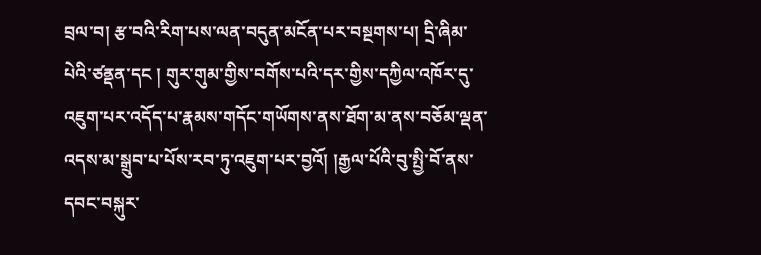བྲལ་བ། རྩ་བའི་རིག་པས་ལན་བདུན་མངོན་པར་བསྔགས་པ། དྲི་ཞིམ་པེའི་ཙནྡན་དང ། གུར་གུམ་གྱིས་བགོས་པའི་དར་གྱིས་དཀྱིལ་འཁོར་དུ་འཇུག་པར་འདོད་པ་རྣམས་གདོང་གཡོགས་ནས་ཐོག་མ་ནས་བཅོམ་ལྡན་འདས་མ་སྒྲུབ་པ་པོས་རབ་ཏུ་འཇུག་པར་བྱའོ། །རྒྱལ་པོའི་བུ་སྤྱི་བོ་ནས་དབང་བསྐུར་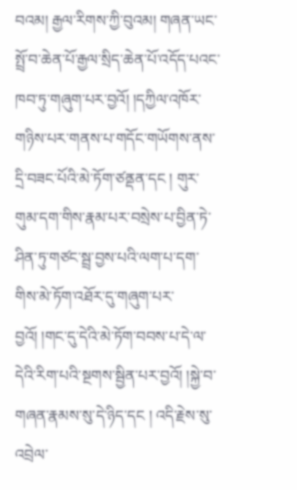བའམ། རྒྱལ་རིགས་ཀྱི་བུའམ། གཞན་ཡང་སྤྲོ་བ་ཆེན་པོ་རྒྱལ་སྲིད་ཆེན་པོ་འདོད་པའང་ཁབ་ཏུ་གཞུག་པར་བྱའོ། །དཀྱིལ་འཁོར་གཉིས་པར་གནས་པ་གདོང་གཡོགས་ནས་དྲི་བཟང་པོའི་མེ་ཏོག་ཙནྡན་དང ། གུར་གུམ་དག་གིས་རྣམ་པར་བསྲེས་པ་བྱིན་ཏེ་ཤིན་ཏུ་གཙང་སྦྲ་བྱས་པའི་ལག་པ་དག་གིས་མེ་ཏོག་འཐོར་དུ་གཞུག་པར་བྱའོ། །གང་དུ་དེའི་མེ་ཏོག་བབས་པ་དེ་ལ་དེའི་རིག་པའི་སྔགས་སྦྱིན་པར་བྱའོ། །སྐྱེ་བ་གཞན་རྣམས་སུ་དེ་ཉིད་དང ། འདི་རྗེས་སུ་འབྲེལ་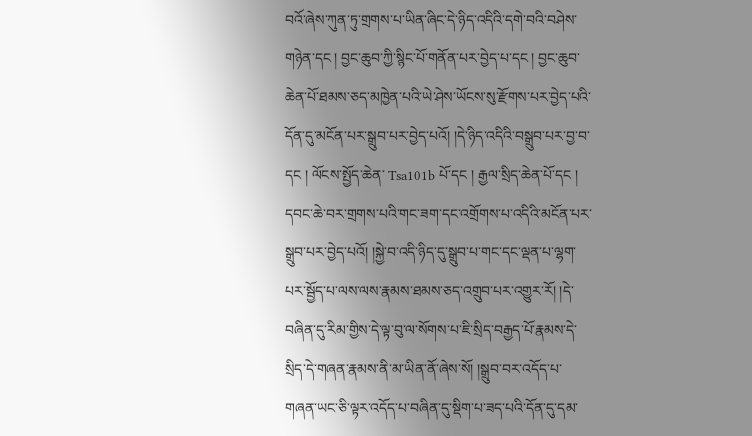བའོ་ཞེས་ཀུན་ཏུ་གྲགས་པ་ཡིན་ཞིང་དེ་ཉིད་འདིའི་དགེ་བའི་བཤེས་གཉེན་དང ། བྱང་ཆུབ་ཀྱི་སྙིང་པོ་གནོན་པར་བྱེད་པ་དང ། བྱང་ཆུབ་ཆེན་པོ་ཐམས་ཅད་མཁྱེན་པའི་ཡེ་ཤེས་ཡོངས་སུ་རྫོགས་པར་བྱེད་པའི་དོན་དུ་མངོན་པར་སྒྲུབ་པར་བྱེད་པའོ། །དེ་ཉིད་འདིའི་བསྒྲུབ་པར་བྱ་བ་དང ། ལོངས་སྤྱོད་ཆེན་ Tsa101b པོ་དང ། རྒྱལ་སྲིད་ཆེན་པོ་དང ། དབང་ཆེ་བར་གྲགས་པའི་གང་ཟག་དང་འགྲོགས་པ་འདིའི་མངོན་པར་སྒྲུབ་པར་བྱེད་པའོ། །སྐྱེ་བ་འདི་ཉིད་དུ་སྒྲུབ་པ་གང་དང་ལྡན་པ་ལྷག་པར་སྦྱོད་པ་ལས་ལས་རྣམས་ཐམས་ཅད་འགྲུབ་པར་འགྱུར་རོ། །དེ་བཞིན་དུ་རིམ་གྱིས་དེ་ལྟ་བུ་ལ་སོགས་པ་ཇི་སྲིད་བརྒྱད་པོ་རྣམས་དེ་སྲིད་དེ་གཞན་རྣམས་ནི་མ་ཡིན་ནོ་ཞེས་སོ། །སྒྲུབ་བར་འདོད་པ་གཞན་ཡང་ཅི་ལྟར་འདོད་པ་བཞིན་དུ་སྡིག་པ་ཟད་པའི་དོན་དུ་དམ་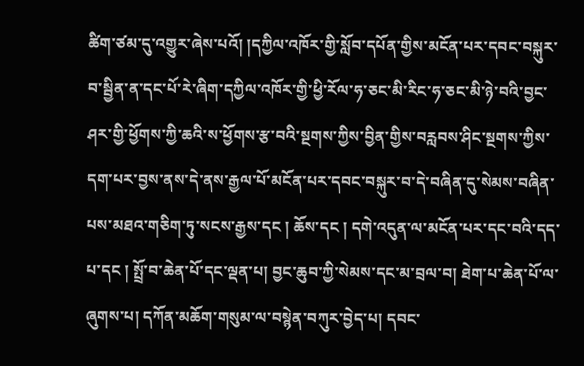ཚིག་ཙམ་དུ་འགྱུར་ཞེས་པའོ། །དཀྱིལ་འཁོར་གྱི་སློབ་དཔོན་གྱིས་མངོན་པར་དབང་བསྐུར་བ་སྦྱིན་ན་དང་པོ་རེ་ཞིག་དཀྱིལ་འཁོར་གྱི་ཕྱི་རོལ་ཧ་ཅང་མི་རིང་ཧ་ཅང་མི་ཉེ་བའི་བྱང་ཤར་གྱི་ཕྱོགས་ཀྱི་ཆའི་ས་ཕྱོགས་རྩ་བའི་སྔགས་ཀྱིས་བྱིན་གྱིས་བརླབས་ཤིང་སྔགས་ཀྱིས་དག་པར་བྱས་ནས་དེ་ནས་རྒྱལ་པོ་མངོན་པར་དབང་བསྐུར་བ་དེ་བཞིན་དུ་སེམས་བཞིན་པས་མཐའ་གཅིག་ཏུ་སངས་རྒྱས་དང ། ཆོས་དང ། དགེ་འདུན་ལ་མངོན་པར་དང་བའི་དད་པ་དང ། སྤྲོ་བ་ཆེན་པོ་དང་ལྡན་པ། བྱང་ཆུབ་ཀྱི་སེམས་དང་མ་བྲལ་བ། ཐེག་པ་ཆེན་པོ་ལ་ཞུགས་པ། དཀོན་མཆོག་གསུམ་ལ་བསྙེན་བཀུར་བྱེད་པ། དབང་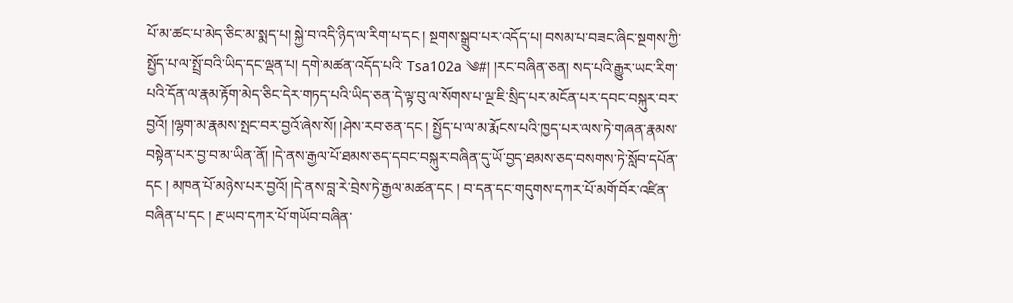པོ་མ་ཚང་པ་མེད་ཅིང་མ་སྨད་པ། སྐྱེ་བ་འདི་ཉིད་ལ་རིག་པ་དང ། སྔགས་སྒྲུབ་པར་འདོད་པ། བསམ་པ་བཟང་ཞིང་སྔགས་ཀྱི་སྤྱོད་པ་ལ་སྤྲོ་བའི་ཡིད་དང་ལྡན་པ། དགེ་མཚན་འདོད་པའི་ Tsa102a ༄#། །རང་བཞིན་ཅན། སད་པའི་རྒྱུར་ཡང་རིག་པའི་དོན་ལ་རྣམ་རྟོག་མེད་ཅིང་དེར་གཏད་པའི་ཡིད་ཅན་དེ་ལྟ་བུ་ལ་སོགས་པ་ལྔ་ཇི་སྲིད་པར་མངོན་པར་དབང་བསྐུར་བར་བྱའོ། །ལྷག་མ་རྣམས་སྤང་བར་བྱའོ་ཞེས་སོ། །ཤེས་རབ་ཅན་དང ། སྤྱོད་པ་ལ་མ་རྨོངས་པའི་ཁྱད་པར་ལས་ཏེ་གཞན་རྣམས་བསྟེན་པར་བྱ་བ་མ་ཡིན་ནོ། །དེ་ནས་རྒྱལ་པོ་ཐམས་ཅད་དབང་བསྐུར་བཞིན་དུ་ཡོ་བྱད་ཐམས་ཅད་བསགས་ཏེ་སློབ་དཔོན་དང ། མཁན་པོ་མཉེས་པར་བྱའོ། །དེ་ནས་བླ་རེ་བྲེས་ཏེ་རྒྱལ་མཚན་དང ། བ་དན་དང་གདུགས་དཀར་པོ་མགོ་བོར་འཛིན་བཞིན་པ་དང ། རྔ་ཡབ་དཀར་པོ་གཡོབ་བཞིན་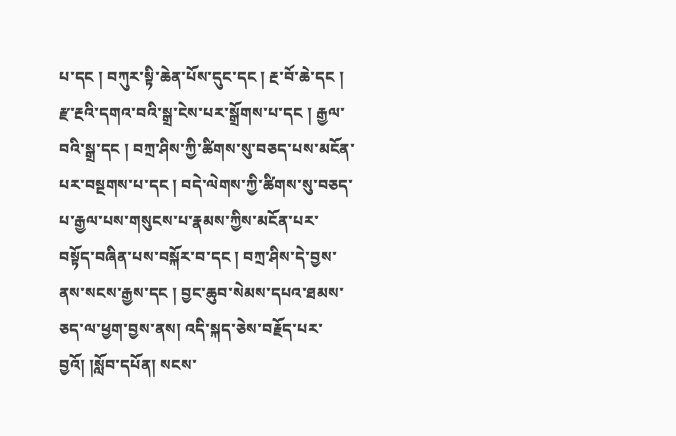པ་དང ། བཀུར་སྟི་ཆེན་པོས་དུང་དང ། རྔ་བོ་ཆེ་དང ། རྫ་རྔའི་དགའ་བའི་སྒྲ་ངེས་པར་སྒྲོགས་པ་དང ། རྒྱལ་བའི་སྒྲ་དང ། བཀྲ་ཤིས་ཀྱི་ཚིགས་སུ་བཅད་པས་མངོན་པར་བསྔགས་པ་དང ། བདེ་ལེགས་ཀྱི་ཚིགས་སུ་བཅད་པ་རྒྱལ་པས་གསུངས་པ་རྣམས་ཀྱིས་མངོན་པར་བསྟོད་བཞིན་པས་བསྐོར་བ་དང ། བཀྲ་ཤིས་དེ་བྱས་ནས་སངས་རྒྱས་དང ། བྱང་ཆུབ་སེམས་དཔའ་ཐམས་ཅད་ལ་ཕྱག་བྱས་ནས། འདི་སྐད་ཅེས་བརྗོད་པར་བྱའོ། །སློབ་དཔོན། སངས་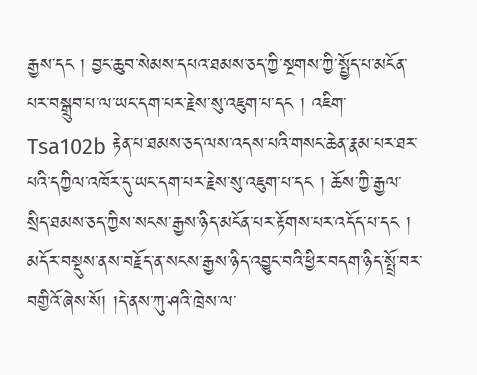རྒྱས་དང ། བྱང་ཆུབ་སེམས་དཔའ་ཐམས་ཅད་ཀྱི་སྔགས་ཀྱི་སྤྱོད་པ་མངོན་པར་བསྒྲུབ་པ་ལ་ཡང་དག་པར་རྗེས་སུ་འཇུག་པ་དང ། འཇིག་ Tsa102b རྟེན་པ་ཐམས་ཅད་ལས་འདས་པའི་གསང་ཆེན་རྣམ་པར་ཐར་པའི་དཀྱིལ་འཁོར་དུ་ཡང་དག་པར་རྗེས་སུ་འཇུག་པ་དང ། ཆོས་ཀྱི་རྒྱལ་སྲིད་ཐམས་ཅད་ཀྱིས་སངས་རྒྱས་ཉིད་མངོན་པར་རྟོགས་པར་འདོད་པ་དང ། མདོར་བསྡུས་ནས་བརྗོད་ན་སངས་རྒྱས་ཉིད་འབྱུང་བའི་ཕྱིར་བདག་ཉིད་སྤྲོ་བར་བགྱིའོ་ཞེས་སོ། །དེ་ནས་ཀུ་ཤའི་ཁྲེས་ལ་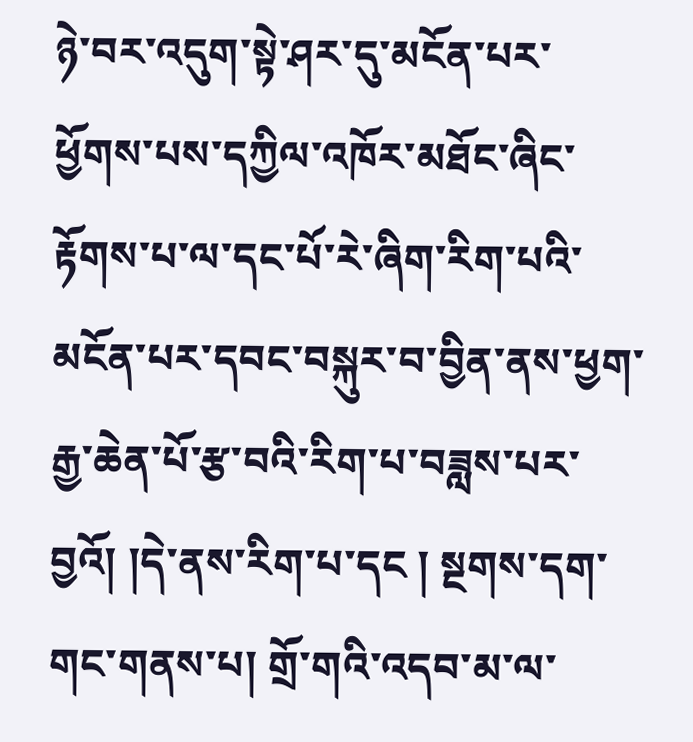ཉེ་བར་འདུག་སྟེ་ཤར་དུ་མངོན་པར་ཕྱོགས་པས་དཀྱིལ་འཁོར་མཐོང་ཞིང་རྟོགས་པ་ལ་དང་པོ་རེ་ཞིག་རིག་པའི་མངོན་པར་དབང་བསྐུར་བ་བྱིན་ནས་ཕྱག་རྒྱ་ཆེན་པོ་རྩ་བའི་རིག་པ་བཟླས་པར་བྱའོ། །དེ་ནས་རིག་པ་དང ། སྔགས་དག་གང་གནས་པ། གྲོ་གའི་འདབ་མ་ལ་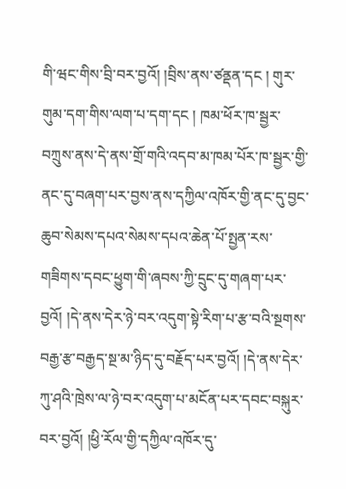གི་ཝང་གིས་བྲི་བར་བྱའོ། །བྲིས་ནས་ཙནྡན་དང ། གུར་གུམ་དག་གིས་ལག་པ་དག་དང ། ཁམ་ཕོར་ཁ་སྦྱར་བཀྲུས་ནས་དེ་ནས་གྲོ་གའི་འདབ་མ་ཁམ་པོར་ཁ་སྦྱར་གྱི་ནང་དུ་བཞག་པར་བྱས་ནས་དཀྱིལ་འཁོར་གྱི་ནང་དུ་བྱང་ཆུབ་སེམས་དཔའ་སེམས་དཔའ་ཆེན་པོ་སྤྱན་རས་གཟིགས་དབང་ཕྱུག་གི་ཞབས་ཀྱི་དྲུང་དུ་གཞག་པར་བྱའོ། །དེ་ནས་དེར་ཉེ་བར་འདུག་སྟེ་རིག་པ་རྩ་བའི་སྔགས་བརྒྱ་རྩ་བརྒྱད་སྔ་མ་ཉིད་དུ་བརྗོད་པར་བྱའོ། །དེ་ནས་དེར་ཀུ་ཤའི་ཁྲེས་ལ་ཉེ་བར་འདུག་པ་མངོན་པར་དབང་བསྐུར་བར་བྱའོ། །ཕྱི་རོལ་གྱི་དཀྱིལ་འཁོར་དུ་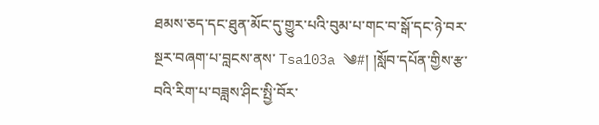ཐམས་ཅད་དང་ཐུན་མོང་དུ་གྱུར་པའི་བུམ་པ་གང་བ་སྒོ་དང་ཉེ་བར་སྔར་བཞག་པ་བླངས་ནས་ Tsa103a ༄#། །སློབ་དཔོན་གྱིས་རྩ་བའི་རིག་པ་བཟླས་ཤིང་སྤྱི་བོར་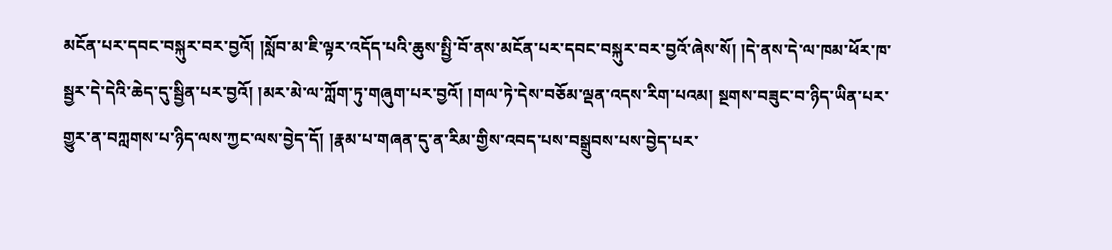མངོན་པར་དབང་བསྐུར་བར་བྱའོ། །སློབ་མ་ཇི་ལྟར་འདོད་པའི་ཆུས་སྤྱི་བོ་ནས་མངོན་པར་དབང་བསྐུར་བར་བྱའོ་ཞེས་སོ། །དེ་ནས་དེ་ལ་ཁམ་ཕོར་ཁ་སྦྱར་དེ་དེའི་ཆེད་དུ་སྦྱིན་པར་བྱའོ། །མར་མེ་ལ་ཀློག་ཏུ་གཞུག་པར་བྱའོ། །གལ་ཏེ་དེས་བཅོམ་ལྡན་འདས་རིག་པའམ། སྔགས་བཟུང་བ་ཉིད་ཡིན་པར་གྱུར་ན་བཀླགས་པ་ཉིད་ལས་ཀྱང་ལས་བྱེད་དོ། །རྣམ་པ་གཞན་དུ་ན་རིམ་གྱིས་འབད་པས་བསྒྲུབས་པས་བྱེད་པར་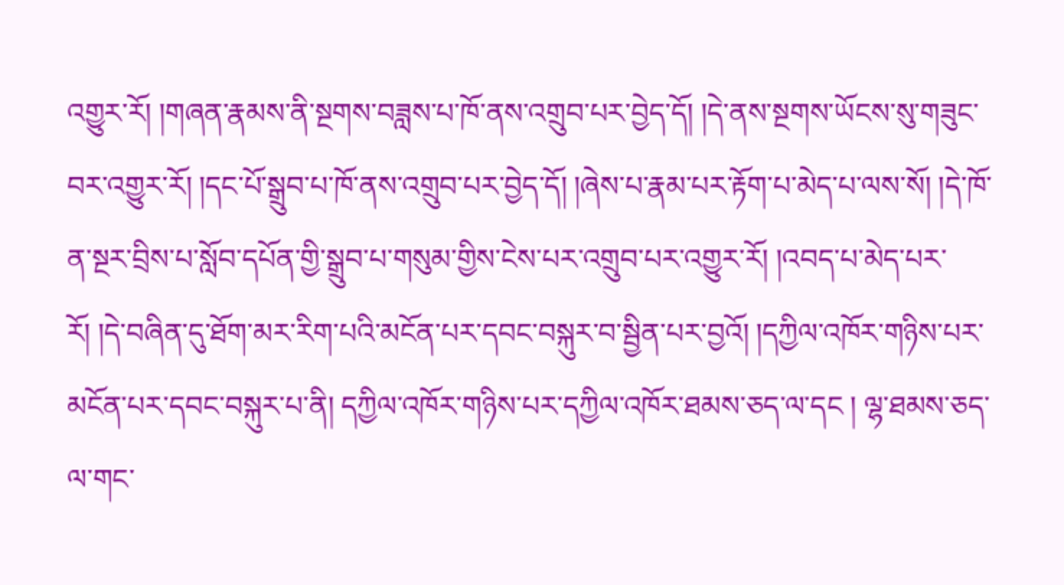འགྱུར་རོ། །གཞན་རྣམས་ནི་སྔགས་བཟླས་པ་ཁོ་ནས་འགྲུབ་པར་བྱེད་དོ། །དེ་ནས་སྔགས་ཡོངས་སུ་གཟུང་བར་འགྱུར་རོ། །དང་པོ་སྒྲུབ་པ་ཁོ་ནས་འགྲུབ་པར་བྱེད་དོ། །ཞེས་པ་རྣམ་པར་རྟོག་པ་མེད་པ་ལས་སོ། །དེ་ཁོ་ན་སྔར་བྲིས་པ་སློབ་དཔོན་གྱི་སྒྲུབ་པ་གསུམ་གྱིས་ངེས་པར་འགྲུབ་པར་འགྱུར་རོ། །འབད་པ་མེད་པར་རོ། །དེ་བཞིན་དུ་ཐོག་མར་རིག་པའི་མངོན་པར་དབང་བསྐུར་བ་སྦྱིན་པར་བྱའོ། །དཀྱིལ་འཁོར་གཉིས་པར་མངོན་པར་དབང་བསྐུར་པ་ནི། དཀྱིལ་འཁོར་གཉིས་པར་དཀྱིལ་འཁོར་ཐམས་ཅད་ལ་དང ། ལྷ་ཐམས་ཅད་ལ་གང་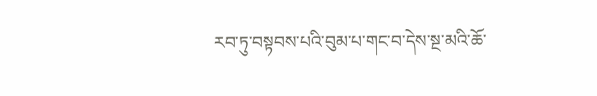རབ་ཏུ་བསྟབས་པའི་བུམ་པ་གང་བ་དེས་སྔ་མའི་ཆོ་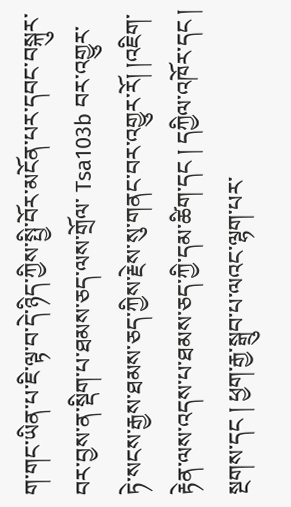ག་གང་ཡིན་པ་ཇི་ལྟ་བ་དེ་ཉིད་ཀྱིས་སྤྱི་བོར་མངོན་པར་དབང་བསྐུར་བར་བྱས་ན་སྡིག་པ་ཐམས་ཅད་ལས་གྲོལ་ Tsa103b བར་འགྱུར་ཏེ་སངས་རྒྱས་ཐམས་ཅད་ཀྱིས་རྗེས་སུ་གནང་བར་འགྱུར་རོ། །འཇིག་རྟེན་ལས་འདས་པ་ཐམས་ཅད་ཀྱི་དམ་ཚིག་དང ། དཀྱིལ་འཁོར་དང ། སྔགས་དང ། ཕྱག་རྒྱ་སྒྲུབ་པ་ལའང་ལྷག་པར་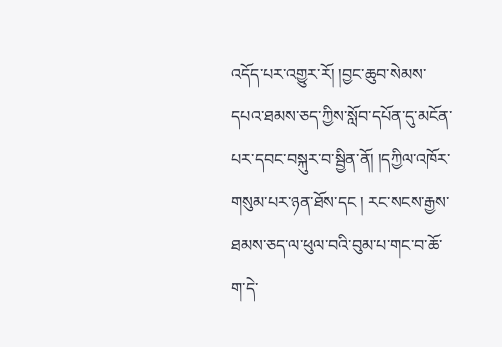འདོད་པར་འགྱུར་རོ། །བྱང་ཆུབ་སེམས་དཔའ་ཐམས་ཅད་ཀྱིས་སློབ་དཔོན་དུ་མངོན་པར་དབང་བསྐུར་བ་སྦྱིན་ནོ། །དཀྱིལ་འཁོར་གསུམ་པར་ཉན་ཐོས་དང ། རང་སངས་རྒྱས་ཐམས་ཅད་ལ་ཕུལ་བའི་བུམ་པ་གང་བ་ཆོ་ག་དེ་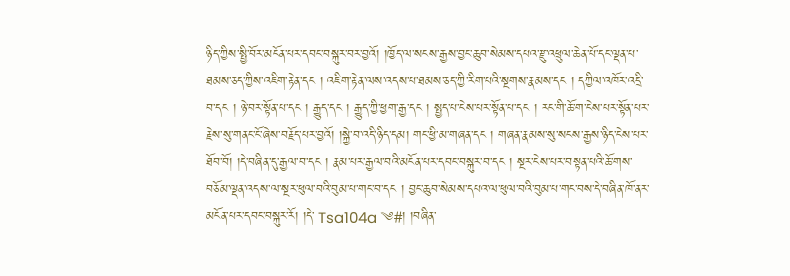ཉིད་ཀྱིས་སྤྱི་བོར་མངོན་པར་དབང་བསྐུར་བར་བྱའོ། །ཁྱོད་ལ་སངས་རྒྱས་བྱང་ཆུབ་སེམས་དཔའ་རྫུ་འཕྲུལ་ཆེན་པོ་དང་ལྡན་པ་ཐམས་ཅད་ཀྱིས་འཇིག་རྟེན་དང ། འཇིག་རྟེན་ལས་འདས་པ་ཐམས་ཅད་ཀྱི་རིག་པའི་སྔགས་རྣམས་དང ། དཀྱིལ་འཁོར་འདྲི་བ་དང ། ཉེ་བར་སྟོན་པ་དང ། རྒྱུད་དང ། རྒྱུད་ཀྱི་ཕྱག་རྒྱ་དང ། སྤྱད་པ་ངེས་པར་སྟོན་པ་དང ། རང་གི་ཆོ་ག་ངེས་པར་སྟོན་པར་རྗེས་སུ་གནང་ངོ་ཞེས་བརྗོད་པར་བྱའོ། །སྐྱེ་བ་འདི་ཉིད་དམ། གང་ཕྱི་མ་གཞན་དང ། གཞན་རྣམས་སུ་སངས་རྒྱས་ཉིད་ངེས་པར་ཐོབ་བོ། །དེ་བཞིན་དུ་རྒྱལ་བ་དང ། རྣམ་པར་རྒྱལ་བའི་མངོན་པར་དབང་བསྐུར་བ་དང ། སྔར་ངེས་པར་བསྟན་པའི་ཆོ་གས་བཅོམ་ལྡན་འདས་ལ་སྔར་ཕུལ་བའི་བུམ་པ་གང་བ་དང ། བྱང་ཆུབ་སེམས་དཔའ་ལ་ཕུལ་བའི་བུམ་པ་གང་བས་དེ་བཞིན་ཁོ་ནར་མངོན་པར་དབང་བསྐུར་རོ། །དེ་ Tsa104a ༄#། །བཞིན་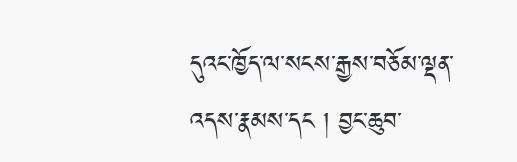དུའང་ཁྱོད་ལ་སངས་རྒྱས་བཅོམ་ལྡན་འདས་རྣམས་དང ། བྱང་ཆུབ་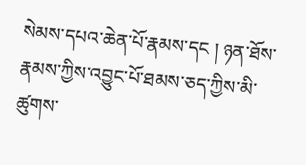སེམས་དཔའ་ཆེན་པོ་རྣམས་དང ། ཉན་ཐོས་རྣམས་ཀྱིས་འབྱུང་པོ་ཐམས་ཅད་ཀྱིས་མི་ཚུགས་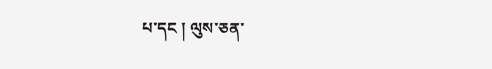པ་དང ། ལུས་ཅན་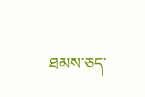ཐམས་ཅད་